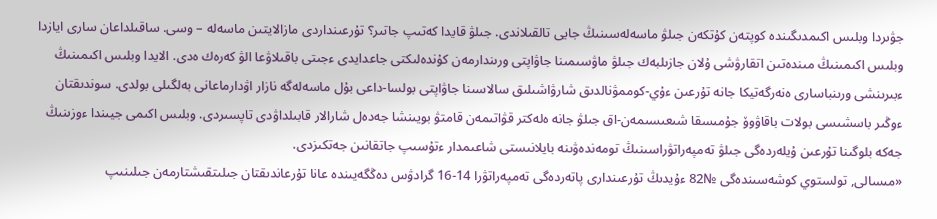جۋىردا وبلىس اكىمدىگىندە كوپتەن كۇتكەن جىلۋ ماسەلەسىنىڭ جايى تالقىلاندى. جىلۋ قايدا كەتىپ جاتىر؟ تۇرعىنداردى مازالايتىن ماسەلە – وسى. ساقىلداعان سارى ايازدا وبلىس اكىمىنىڭ مىندەتىن اتقارۋشى ۇلان جازىلبەك جىلۋ ماۋسىمىنا جاۋاپتى ورىندارمەن كۇندەلىكتى جاعدايدى ءجىتى باقىلاۋعا الۋ كەرەك ەدى. الايدا وبلىس اكىمىنىڭ ءبىرىنشى ورىنباسارى ەنەرگەتيكا جانە تۇرعىن ءۇي-كوممۋنالدىق شارۋاشىلىق سالاسىنا جاۋاپتى بولسا-داعى بۇل ماسەلەگە نازار اۋدارماعانى بەلگىلى بولدى. سوندىقتان ءوڭىر باسشىسى بولات باقاۋوۆ جۇمىسقا شىعىسىمەن-اق جىلۋ جانە ەلەكتر قۋاتىمەن قامتۋ بويىنشا جەدەل شارالار قابىلداۋدى تاپسىردى. وبلىس اكىمى جيىندا ءوزىنىڭ جەكە بلوگىنا تۇرعىن ۇيلەردەگى جىلۋ تەمپەراتۋراسىنىڭ تومەندەۋىنە بايلانىستى شاعىمدار ءتۇسىپ جاتقانىن جەتكىزدى.
«مىسالى, تولستوي كوشەسىندەگى №82 ءۇيدىڭ تۇرعىندارى پاتەردەگى تەمپەراتۋرا 14-16 گرادۋس دەڭگەيىندە عانا تۇرعاندىقتان جىلىتقىشتارمەن جىلىنىپ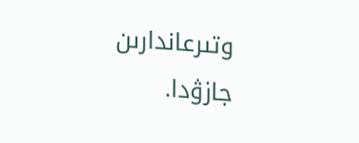وتىرعاندارىن جازۋدا.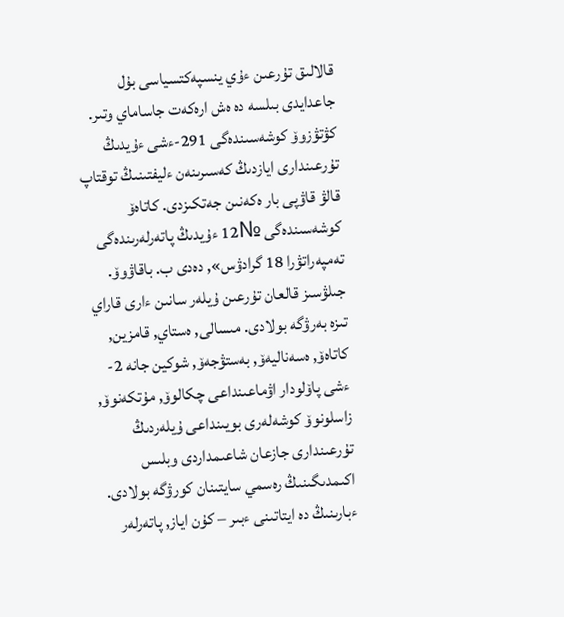قالالىق تۇرعىن ءۇي ينسپەكتسياسى بۇل جاعدايدى بىلسە دە ەش ارەكەت جاساماي وتىر. كۋتۋزوۆ كوشەسىندەگى 291-ءشى ءۇيدىڭ تۇرعىندارى ايازدىڭ كەسىرىنەن ءليفتىنىڭ توقتاپ قالۋ قاۋپى بار ەكەنىن جەتكىزدى. كاتاەۆ كوشەسىندەگى №12 ءۇيدىڭ پاتەرلەرىندەگى تەمپەراتۋرا 18 گرادۋس», دەدى ب. باقاۋوۆ.
جىلۋسىز قالعان تۇرعىن ۇيلەر سانىن ءارى قاراي تىزە بەرۋگە بولادى. مىسالى, ەستاي, قامزين, كاتاەۆ, ەسەناليەۆ, بەستۋجەۆ, شوكين جانە 2-ءشى پاۆلودار اۋماعىنداعى چكالوۆ, مۇتكەنوۆ, زاسلونوۆ كوشەلەرى بويىنداعى ۇيلەردىڭ تۇرعىندارى جازعان شاعىمداردى وبلىس اكىمدىگىنىڭ رەسمي سايتىنان كورۋگە بولادى. ءبارىنىڭ دە ايتاتىنى ءبىر – كۇن اياز, پاتەرلەر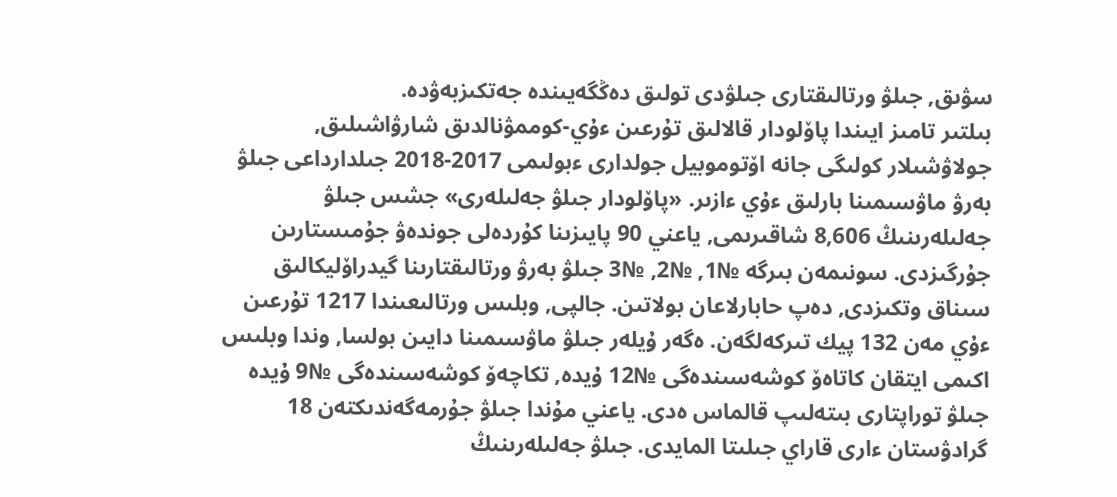سۋىق, جىلۋ ورتالىقتارى جىلۋدى تولىق دەڭگەيىندە جەتكىزبەۋدە.
بىلتىر تامىز ايىندا پاۆلودار قالالىق تۇرعىن ءۇي-كوممۋنالدىق شارۋاشىلىق, جولاۋشىلار كولىگى جانە اۆتوموبيل جولدارى ءبولىمى 2017-2018 جىلدارداعى جىلۋ بەرۋ ماۋسىمىنا بارلىق ءۇي ءازىر. «پاۆلودار جىلۋ جەلىلەرى» جشس جىلۋ جەلىلەرىنىڭ 8,606 شاقىرىمى, ياعني 90 پايىزىنا كۇردەلى جوندەۋ جۇمىستارىن جۇرگىزدى. سونىمەن بىرگە №1, №2, №3 جىلۋ بەرۋ ورتالىقتارىنا گيدراۆليكالىق سىناق وتكىزدى, دەپ حابارلاعان بولاتىن. جالپى, وبلىس ورتالىعىندا 1217 تۇرعىن ءۇي مەن 132 پيك تىركەلگەن. ەگەر ۇيلەر جىلۋ ماۋسىمىنا دايىن بولسا, وندا وبلىس اكىمى ايتقان كاتاەۆ كوشەسىندەگى №12 ۇيدە, تكاچەۆ كوشەسىندەگى №9 ۇيدە جىلۋ توراپتارى بىتەلىپ قالماس ەدى. ياعني مۇندا جىلۋ جۇرمەگەندىكتەن 18 گرادۋستان ءارى قاراي جىلىتا المايدى. جىلۋ جەلىلەرىنىڭ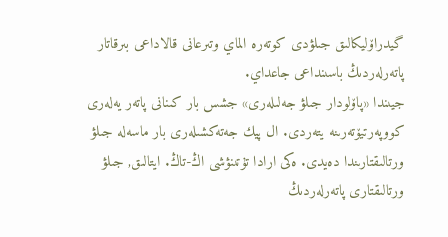گيدراۆليكالىق جىلۋدى كوتەرە الماي وتىرعانى قالاداعى بىرقاتار پاتەرلەردىڭ باسىنداعى جاعداي.
جيىندا «پاۆلودار جىلۋ جەلىلەرى» جشس بار كىنانى پاتەر يەلەرى كووپەرتيۆتەرىنە يتەردى. ال پيك جەتەكشىلەرى بار ماسەلە جىلۋ ورتالىقتارىندا دەيدى. ەكى ارادا تۇتىنۋشى اڭ-تاڭ. ايتالىق, جىلۋ ورتالىقتارى پاتەرلەردىڭ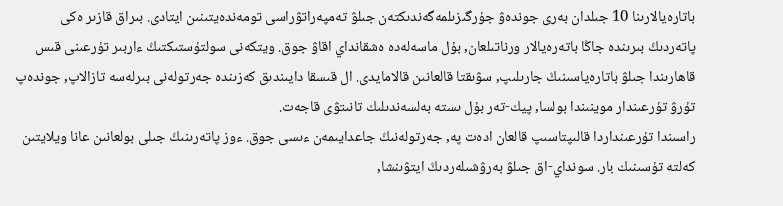باتارەيالارىنا 10 جىلدان بەرى جوندەۋ جۇرگىزىلمەگەندىكتەن جىلۋ تەمپەراتۋراسى تومەندەيتىنىن ايتادى. بىراق قازىر ەكى پاتەردىڭ بىرىندە جاڭا باتەرەيالار ورناتىلعان, بۇل ماسەلەدە ەشقانداي اقاۋ جوق. ويتكەنى سولتۇستىكتىڭ ءاربىر تۇرعىنى قىس قاھارىندا جىلۋ باتارەياسىنىڭ جارىلىپ, سۋىقتا قالعانىن قالامايدى. ال قىسقا دايىندىق كەزىندە جەرتولەنى بىرلەسە تازالاپ, جوندەپ تۇرۋ تۇرعىندار موينىندا بولسا, پيك-تەر بۇل ىستە بەلسەندىلىك تانىتۋى قاجەت.
راسىندا تۇرعىنداردا قالىپتاسىپ قالعان ادەت پە, جەرتولەنىڭ جاعدايىمەن ءىسى جوق. ءوز پاتەرىنىڭ جىلى بولعانىن عانا ويلايتىن كەلتە تۇسىنىك بار. سونداي-اق جىلۋ بەرۋشىلەردىڭ ايتۋىنشا,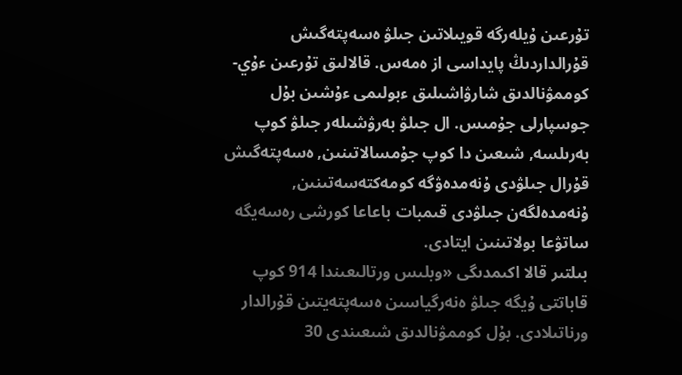تۇرعىن ۇيلەرگە قويىلاتىن جىلۋ ەسەپتەگىش قۇرالداردىڭ پايداسى از ەمەس. قالالىق تۇرعىن ءۇي-كوممۋنالدىق شارۋاشىلىق ءبولىمى ءۇشىن بۇل جوسپارلى جۇمىس. ال جىلۋ بەرۋشىلەر جىلۋ كوپ بەرىلسە, شىعىن دا كوپ جۇمسالاتىنىن, ەسەپتەگىش قۇرال جىلۋدى ۇنەمدەۋگە كومەكتەسەتىنىن, ۇنەمدەلگەن جىلۋدى قىمبات باعاعا كورشى رەسەيگە ساتۋعا بولاتىنىن ايتادى.
بىلتىر قالا اكىمدىگى «وبلىس ورتالىعىندا 914 كوپ قاباتتى ۇيگە جىلۋ ەنەرگياسىن ەسەپتەيتىن قۇرالدار ورناتىلادى. بۇل كوممۋنالدىق شىعىندى 30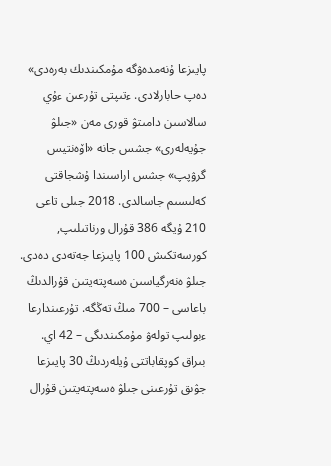پايىزعا ۇنەمدەۋگە مۇمكىندىك بەرەدى» دەپ حابارلادى. ءتىپتى تۇرعىن ءۇي سالاسىن دامىتۋ قورى مەن «جىلۋ جۇيەلەرى» جشس جانە «اۆەنتيس گرۋپپ» جشس اراسىندا ۇشجاقتى كەلىسىم جاسالدى. 2018 جىلى تاعى 210 ۇيگە 386 قۇرال ورناتىلىپ, كورسەتكىش 100 پايىزعا جەتەدى دەدى. جىلۋ ەنەرگياسىن ەسەپتەيتىن قۇرالدىڭ باعاسى – 700 مىڭ تەڭگە. تۇرعىندارعا ءبولىپ تولەۋ مۇمكىندىگى – 42 اي. بىراق كوپقاباتتى ۇيلەردىڭ 30 پايىزعا جۋىق تۇرعىنى جىلۋ ەسەپتەيتىن قۇرال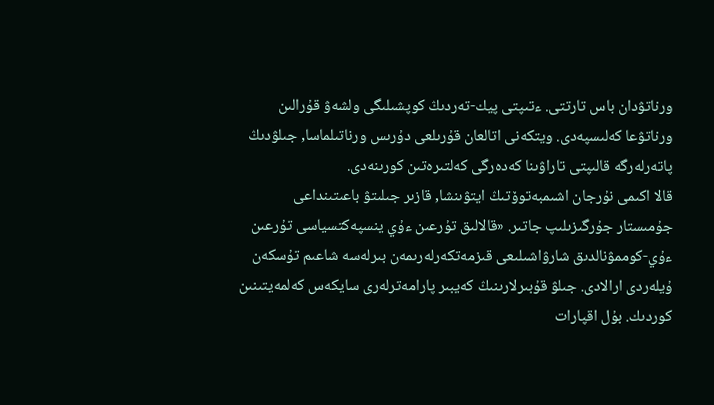ورناتۋدان باس تارتتى. ءتىپتى پيك-تەردىڭ كوپشىلىگى ولشەۋ قۇرالىن ورناتۋعا كەلىسپەدى. ويتكەنى اتالعان قۇرىلعى دۇرىس ورناتىلماسا, جىلۋدىڭ پاتەرلەرگە قالىپتى تاراۋىنا كەدەرگى كەلتىرەتىن كورىنەدى.
قالا اكىمى نۇرجان اشىمبەتوۆتىڭ ايتۋىنشا, قازىر جىلىتۋ باعىتىنداعى جۇمىستار جۇرگىزىلىپ جاتىر. «قالالىق تۇرعىن ءۇي ينسپەكتسياسى تۇرعىن ءۇي-كوممۋنالدىق شارۋاشىلىعى قىزمەتكەرلەرىمەن بىرلەسە شاعىم تۇسكەن ۇيلەردى ارالادى. جىلۋ قۇبىرلارىنىڭ كەيبىر پارامەترلەرى سايكەس كەلمەيتىنىن كوردىك. بۇل اقپارات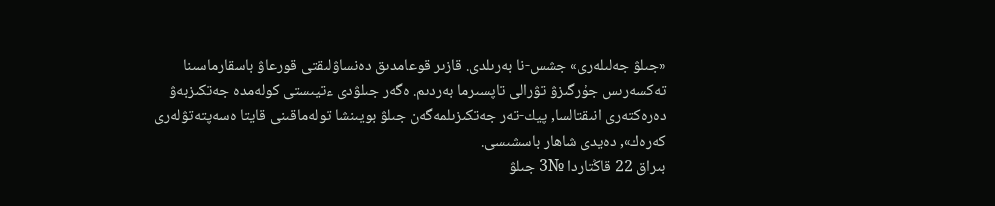«جىلۋ جەلىلەرى» جشس-نا بەرىلدى. قازىر قوعامدىق دەنساۋلىقتى قورعاۋ باسقارماسىنا تەكسەرىس جۇرگىزۋ تۋرالى تاپسىرما بەردىم. ەگەر جىلۋدى ءتيىستى كولەمدە جەتكىزبەۋ دەرەكتەرى انىقتالسا, پيك-تەر جەتكىزىلمەگەن جىلۋ بويىنشا تولەماقىنى قايتا ەسەپتەتۋلەرى كەرەك», دەيدى شاھار باسشىسى.
بىراق 22 قاڭتاردا №3 جىلۋ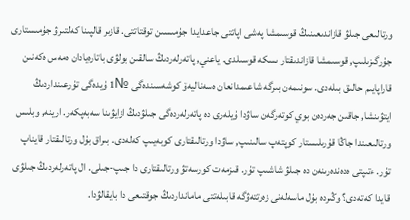ورتالىعى جىلۋ قازاندىعىنىڭ قوسىمشا پەشى اپاتتى جاعدايدا جۇمىسىن توقتاتتى. قازىر قالپىنا كەلتىرۋ جۇمىستارى جۇرگىزىلىپ, قوسىمشا قازاندىقتار ىسكە قوسىلدى. ياعني, پاتەرلەردىڭ سالقىن بولۋى باتارەيادان ەمەس ەكەنىن قاراپايىم حالىق بىلەدى. سونىمەن بىرگە شاعىمدانعان ەسەناليەۆ كوشەسىندەگى №1 ۇيدەگى تۇرعىنداردىڭ ايتۋىنشا, جاقىن جەردەن بوي كوتەرگەن ساۋدا ۇيلەرى دە پاتەرلەردەگى جىلۋدىڭ ازايۋىنا سەبەپكەر. ارينە, وبلىس ورتالىعىندا جاڭا قۇرىلىستار كوپتەپ سالىنىپ, ساۋدا ورتالىقتارى كوبەيىپ كەلەدى. بىراق بۇل ورتالىقتار قايناپ تۇر. ءتىپتى ەدەندەرىنەن دە جىلۋ شاشىپ تۇر. قىزمەت كورسەتۋ ورتالىقتارى دا جىپ-جىلى. ال پاتەرلەردىڭ جىلۋى قايدا كەتەدى؟ وڭىردە بۇل ماسەلەنى زەرتتەۋگە قابىلەتتى مامانداردىڭ جوقتىعى دا بايقالۋدا.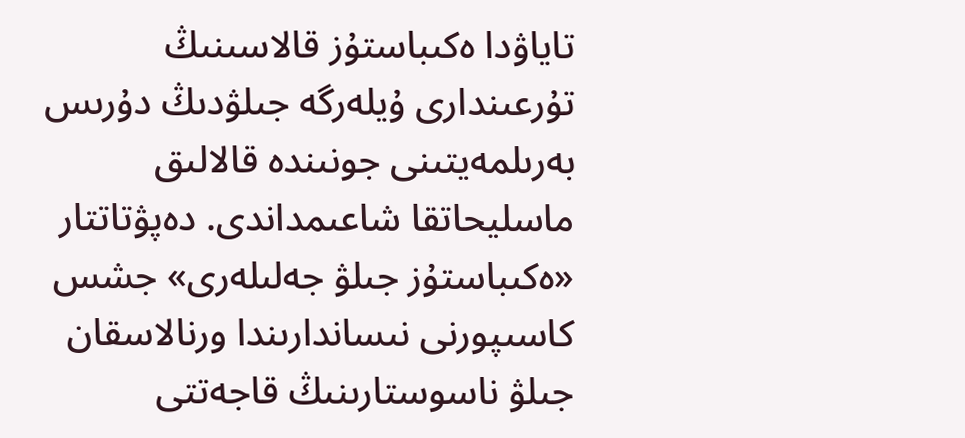تاياۋدا ەكىباستۇز قالاسىنىڭ تۇرعىندارى ۇيلەرگە جىلۋدىڭ دۇرىس بەرىلمەيتىنى جونىندە قالالىق ماسليحاتقا شاعىمداندى. دەپۋتاتتار «ەكىباستۇز جىلۋ جەلىلەرى» جشس كاسىپورنى نىساندارىندا ورنالاسقان جىلۋ ناسوستارىنىڭ قاجەتتى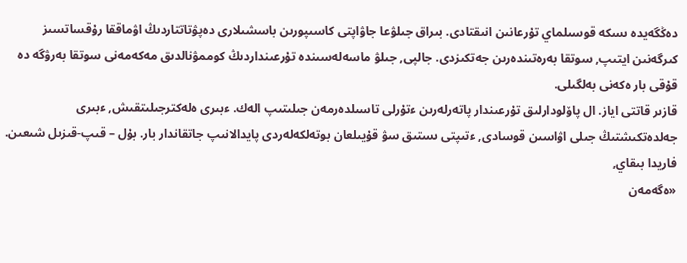دەڭگەيدە ىسكە قوسىلماي تۇرعانىن انىقتادى. بىراق جىلۋعا جاۋاپتى كاسىپورىن باسشىلارى دەپۋتاتتاردىڭ اۋماققا رۇقساتسىز كىرگەنىن ايتىپ, سوتقا بەرەتىندەرىن جەتكىزدى. جالپى, جىلۋ ماسەلەسىندە تۇرعىنداردىڭ كوممۋنالدىق مەكەمەنى سوتقا بەرۋگە دە قۇقى بار ەكەنى بەلگىلى.
قازىر قاتتى اياز. ال پاۆلودارلىق تۇرعىندار پاتەرلەرىن ءتۇرلى تاسىلدەرمەن جىلىتىپ الەك. ءبىرى ەلەكترجىلىتقىش, ءبىرى جەلدەتكىشتىڭ جىلى اۋاسىن قوسادى, ءتىپتى ىستىق سۋ قۇيىلعان بوتەلكەلەردى پايدالانىپ جاتقاندار بار. بۇل – قىپ-قىزىل شىعىن.
فاريدا بىقاي,
«ەگەمەن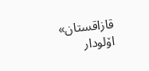قازاقستان»
اۆلودار